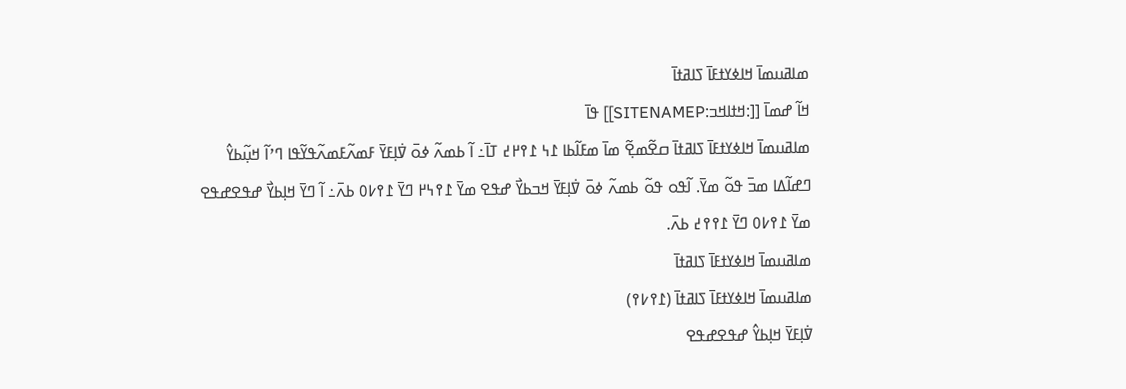ߘߊߥߎߘߊ߫ ߞߊߦߌߙߓߊ߫ ߖߊߥߙߊ߫
ߞߊ߬ ߝߘߊ߫ [[:ߞߙߊߞߏ:SITENAMEP]] ߟߊ߫
ߘߊߥߎߘߊ߫ ߞߊߦߌߙߓߊ߫ ߖߊߥߙߊ߫ ߛߐ߬ߘߐ߲߬ ߘߊ߫ ߘߓߊ߬ߕߊ ߁߆ ߁߉߂߄ ߠߊ߫߸ ߊ߬ ߕߘߍ߬ ߦߋ߫ ߜ߭ߊ߲ߓߌ߫ ߓߘߍ߬ߓߘߍ߬ߟߌ߬ߟߊ ߣߴߊ߬ ߞߎ߲߬ߕߌ߮ ߣߝߊ߬ߡߊ ߘߏ߫ ߟߋ߬ ߘߌ߫. ߊ߬ߟߋ ߟߋ߬ ߕߘߍ߬ ߦߋ߫ ߜ߭ߊ߲ߓߌ߫ ߞߏߕߌ߯ ߝߟߐ ߘߌ߫ ߁߉߆߂ ߣߌ߫ ߁߉߇߀ ߕߍ߫߸ ߊ߬ ߣߌ߫ ߞߊ߲ߕߌ߯ ߝߟߐߝߟߐ ߘߌ߫ ߁߉߇߀ ߣߌ߫ ߁߉߉߄ ߕߍ߫.
ߘߊߥߎߘߊ߫ ߞߊߦߌߙߓߊ߫ ߖߊߥߙߊ߫
ߘߊߥߎߘߊ߫ ߞߊߦߌߙߓߊ߫ ߖߊߥߙߊ߫ (߁߉߇߉)
ߜ߭ߊ߲ߓߌ߫ ߞߊ߲ߕߌ߮ ߝߟߐߝߟߐ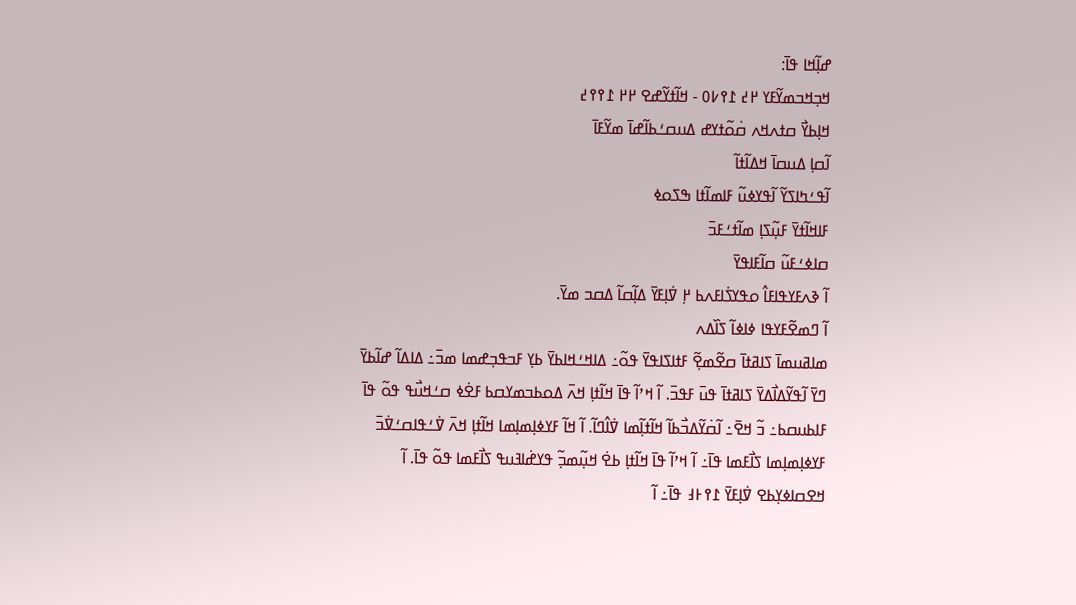ߝߊ߲߬ߞߊ ߟߊ߫:
ߞߏ߲ߞߏߘߌ߬ߓߌ ߂߄ ߁߉߇߀ - ߞߊ߬ߙߌ߬ߝߐ ߂߂ ߁߉߉߄
ߞߊ߲ߕߌ߯ ߛߙߍߞߍ ߛ߭ߋ߬ߙߌߝ ߡߎߛߑߕߊ߬ߝߊ߫ ߘߌ߬ߓߊ߫
ߊ߬ߛߊ߲ ߡߎߛߊ߫ ߞߡߊ߬ߙߊ߬
ߊ߬ߟߑߤߊߖߌ߬ ߊ߬ߟߌߦߎ߬ ߓߊߘߊ߬ߙߊ ߒߖߋߦ
ߓߊߞߊ߬ߙߌ߫ ߓߎ߲߬ߖߊ߲ ߘߊ߬ߙߑߓߏ߫
ߛߊߦߑߓߎ߬ ߛߊ߬ߓߊߟߌ߫
ߊ߬ ߢߍߓߌߟߊߓߊ߮ ߋߟߌߖ߭ߊߓߍߕ ߂߲ ߜ߭ߊ߲ߓߌ߫ ߡߊ߲߬ߛߊ߬ ߡߛߏ ߘߌ߫.
ߊ߬ ߣߘߐ߬ߓߌߟߊ ߦߊߦߊ߬ ߖߊ߰ߡߍ
ߘߊߥߎߘߊ߫ ߖߊߥߙߊ߫ ߛߐ߬ߘߐ߲߬ ߓߙߊߖߊߟߌ߫ ߟߋ߬߸ ߡߊߞߑߞߊߕߌ߫ ߕߌ߲ ߓߏߟߏ߲ߝߘߊ ߘߏ߫߸ ߡߊߡߊ߬ ߝߊ߬ߕߌ߫ ߣߌ߫ ߊ߬ߟߌ߬ߡߊ߯ߡߌ߫ ߖߊߥߙߊ߫ ߟߎ߫ ߓߟߏ߫. ߊ߬ ߞߴߊ߬ ߟߊ߫ ߞߊ߬ߙߊ߲ ߞߍ߫ ߡߋߕߏߘߌߛߕ ߓߐ߭ߦ ߛߑߞߎ߯ߟ ߟߋ߬ ߟߊ߫ ߓߊߕߎߛߕ߸ ߏ߬ ߞߐ߫߸ ߊ߬ߛ߭ߌ߬ߡߏ߯ߕߊ߬ ߞߊ߬ߙߊ߲߬ߘߊ ߜ߭ߊ߮ߣߊ߬. ߊ߬ ߞߊ߬ ߓߌߦߊ߲ߘߊ߲ߘߊ ߞߊ߬ߙߊ߲ ߞߍ߫ ߜ߭ߑߟߊߛߑߜ߭ߏ߫ ߓߌߦߊ߲ߘߊ߲ߘߊ ߖߊ߯ߓߘߊ ߟߊ߫߸ ߊ߬ ߞߴߊ߬ ߟߊ߫ ߞߊ߬ߙߊ߲ ߕߐ߭ ߞߎ߲߬ߘߏ߲߬ ߟߌߝ߭ߊߔߎߟ ߖߊ߯ߓߘߊ ߟߋ߬ ߟߊ߫. ߊ߬ ߞߐߛߊߦߌ߲ߕߐ ߜ߭ߊ߲ߓߌ߫ ߁߉߅߃ ߟߊ߫߸ ߊ߬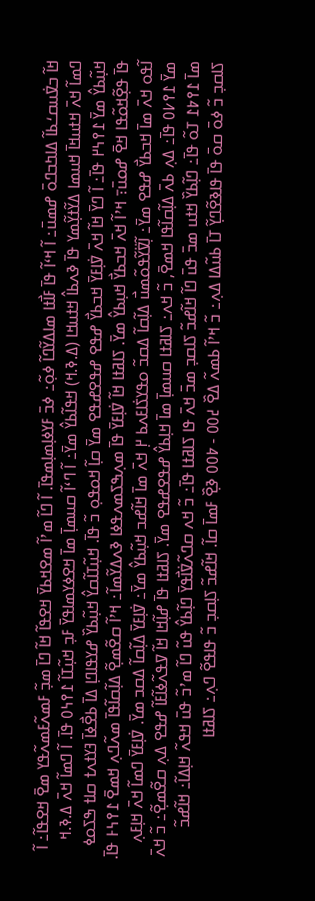ߞߊ߬ ߏߜ߭ߎߛߑߕߊ߬ ߡߊߤߏߣߋ߫ ߝߘߎ߫߸ ߊ߬ ߞߵߊ߬ ߟߊ߫ ߓߊ߯ߙߊ ߘߊߡߌ߬ߣߊ߬ ߦߋ߲߬߸ ߦߏ߫ ߓߌߦߊ߲ߘߊ߲ߘߟߊ߫. ߊ߬ ߣߊ߬ ߘߴߊ߬ ߘߐߞߕߌ߫ ߞߐߟߊ߬ ߞߊ߬ ߣߊ߫ ߘߏ߲߬ ߓߘߍ߬ߓߘߍ߬ߟߌ ߘߐ߫ ߞߐߟߊ߬߸ ߊ߬ ߣߘߊ߬ ߞߍ߫ ߞߙߎߞߊ߫ ߞߎߘߊ ߡߌ߬ߙߌ߲߬ߘߌ ߟߊ߫ ߢߍߕߊ߮ ߞߙߎߞߊ (ߡ.ߢ.ߞ) ߞߟߊ߬ߕߌ߮ ߘߌ߫߸ ߊ߬ ߣߵߊ߬ ߛߎߘߊ߲߫ ߘߊ߫ ߞߐߦߌߘߊߟߌ߫ ߓߏ߲ ߞߎ߲߬ߠߊ߬ ߁߉߆߀ ߟߊ߫. ߊ߬ ߣߘߊ߬ ߞߍ߫ ߡ.ߢ.ߞ ߞߎ߲߬ߕߌ߮ ߘߌ߫ ߁߉߆߂ ߟߊ߫߸ ߊ߬ ߣߌ߫ ߞߊ߬ ߞߍ߫ ߜ߭ߊ߲ߓߌ߫ ߞߏߕߌ߯ ߝߟߐ ߝߟߐߝߟߐ ߘߌ߫ ߛߊ߲߬ ߞߋߟߋ߲ ߏ߬ ߟߊ߫. ߞߎ߲߬ߠߊ߬ߛߌ߮ ߞߎ߲߬ߕߌ߰ ߝߌߟߊߣߊ߲ ߡߊ߫ ߕߐ߯ߦߊ߫ ߔߌߙߍߙ ߛߊߙ ߒߖߋߦ ߟߊ߫ ߟߐ߲߬ߞߋ߬ߟߊ ߞߐ߫ ߝߋߎ߫߹ ߞߴߊ߬ ߞߍ߫ ߞߏߕߌ߯ ߞߎ߲ߕߌ߮ ߘߌ߫. ߖߊߥߙߊ ߞߊ߬ ߜ߭ߊ߲ߓߌ߫ ߟߊ߫ ߘߍ߲ߒߖߘߍߟߦߊ ߢߍߡߌ߬ߘߊ߬߸ ߞߴߊ߬ ߛߐ߬ߘߐ߲߬ ߡߊ߲߬ߛߊ߬ߟߊ߫ ߘߍ߬ߣߍ߲ ߞߘߐ߫ ߁߉߆߅ ߟߊ߫. ߊ߬ߟߋ ߞߍ߫ ߘߊ߫ ߞߏߕߌ߯ ߝߟߐ ߘߌ߫߸ ߊ߲߬ߜ߳ߌ߬ߟߋ߬ߘߎ߯ ߡߊ߲߬ߛߊ߬ ߡߛߏ߬ ߋߟߌߖ߭ߊߓߍߕ ߂߲ ߞߍ߫ ߘߊ߫ ߞߊ߬ߝߏ ߞߎ߲߬ߕߌ߮ ߘߌ߫߸ ߜ߭ߊ߲ߓߌ߫ ߡߊ߲߬ߛߊ߬ ߡߛߏ ߘߌ߫. ߜ߭ߊ߲ߓߌ߫ ߣߘߊ߬ ߞߍ߫ ߞߊ߲ߓߍ߲ ߘߌ߫ ߁߉߇߀ ߟߊ߫߸ ߡߍ߲ ߕߍ߫ ߡߊ߲߬ߛߊ߬ߟߊ ߞߘߐ߫, ߏ߬ ߞߍ߸ ߖߊߥߙߊ ߛߎߘߊ߲߫ ߘߊ߫ ߞߊ߲ߕߌ߮ ߝߟߐߝߟߐ ߘߌ߫. ߖߊߥߙߊ ߟߊ߫ ߝߊ߲߬ߞߊ ߞߊ߬ ߜߟߍ߬ߦߊ߬ߓߊ߬ ߝߟߐ ߡߍ߲ ߛߐ߬ߘߐ߲߬߸ ߏ߬ ߞߍ߫ ߘߊ߫ ߁߉߈߁ ߠߋ߬ ߟߊ߫߸ ߣߊ߲߬ߕߌ߰ ߞߙߎ ߘߏ߫ ߟߎ߫ ߣߊ߬ ߞߊ߬ߝߏ߬ ߖߊߛߏ߲ ߘߏ߫ ߞߍ߫ ߟߊ ߖߊߥߙߊ ߟߊ߫߸ ߏ߬ ߞߍ ߛߣߍ߬ߜ߭ߊ߯ߟߌ߫ ߣߊ߲߬ߕߌ߮ ߟߎ߬ ߣߊ߬ ߘߴߏ߬ ߟߎ߫ ߞߟߍ߬ ߞߊ߲ߡߊ߬߸ ߞߊ߬ߝߏ߬ ߖߊߛߏ߲ ߏ߬ ߦߋ߫ ߛߋ߫ ߟߊ߫ ߟߊߢߐ߬ߣߌ߲߬ ߠߊ߫ ߕߎ߬ߡߊ ߡߍ߲߸ ߏ߬ ߞߴߊ߬ ߕߘߍ߬ ߡߐ߰ ߄߀߀ - ߈߀߀ ߢߐ߲߰ ߓߘߊ߫ ߛߊ߬. ߞߊ߬ߝߏ߬ ߖߊ߲ߛߏ߲ ߏ߬ ߟߊߟߐ߬ ߣߍ߲߸ ߖߊߥߙߊ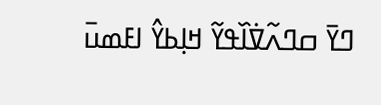ߣߌ߫ ߛߣߍ߬ߜ߭ߊ߰ߟߌ߬ ߞߊ߲ߕߌ߮ ߊߓߘߎ߫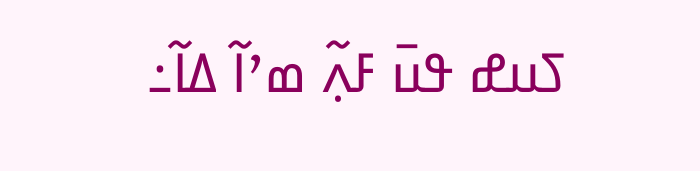ߖߎߝ ߟߎ߫ ߓߍ߲߬ ߘߴߊ߬ ߡߊ߬߸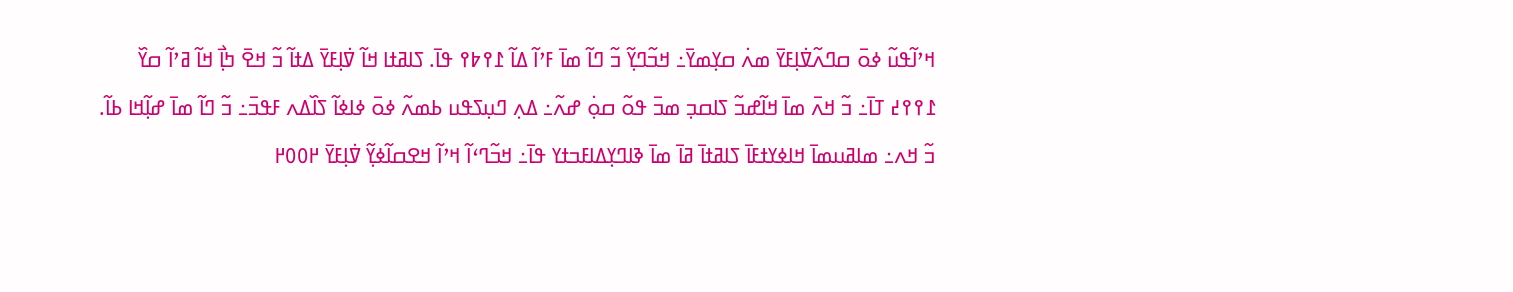ߞߴߊ߬ߟߎ߬ ߦߋ߫ ߛߣߍ߬ߜ߭ߊ߲ߓߌ߫ ߘߍ߭ ߛߌ߲ߘߌ߫߸ ߞߏ߬ߣߌ߲߬ ߏ߬ ߣߊ߬ ߘߊ߫ ߓߴߊ߬ ߡߊ߬ ߁߉߈߉ ߟߊ߫. ߖߊߥߙߊ ߞߊ߬ ߜ߭ߊ߲ߓߌ߫ ߡߙߊ߬ ߏ߬ ߞߐ߫ ߤߊ߲߯ ߞߊ߬ ߥߴߊ߬ ߛߌ߰ ߁߉߉߄ ߠߊ߫߸ ߏ߬ ߞߍ߫ ߘߊ߫ ߞߊ߬ߝߏ߬ ߖߊߛߏ߲ ߘߏ߫ ߟߋ߬ ߛߋ߲߭ ߝߍ߬߸ ߡߍ߲ ߣߎ߲ߖߟߎ ߕߘߍ߬ ߦߋ߫ ߦߊߦߊ߬ ߖߊ߰ߡߍ ߓߟߏ߫߸ ߏ߬ ߣߊ߬ ߘߊ߫ ߝߊ߲߬ߞߊ ߕߊ߬. ߏ߬ ߞߍ߸ ߘߊߥߎߘߊ߫ ߞߊߦߌߙߓߊ߫ ߖߊߥߙߊ߫ ߥߊ߫ ߘߊ߫ ߢߊߣߌ߲ߡߊߓߏߙߌ ߟߊ߫߸ ߞߏ߬ߣߵߊ߬ ߞߴߊ߬ ߞߐߛߊ߬ߦߌ߲߬ ߜ߭ߊ߲ߓߌ߫ ߂߀߀߂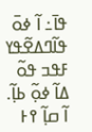ߟߊ߫߸ ߊ߬ ߦߋ߫ ߟߊ߬ߣߡߐ߬ߟߌ ߓߟߏ ߟߋ߬ ߡߊ߬ ߦߋ߲߬ ߕߊ߲߬. ߊ߬ ߛߊ߲߬ ߉߅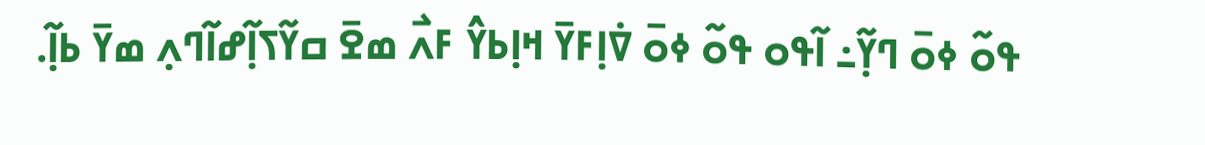ߟߋ߬ ߦߋ߫ ߣߌ߲߬߸ ߊ߬ߟߋ ߟߋ߬ ߦߋ߫ ߜ߭ߊ߲ߓߌ߫ ߞߊ߲ߕߌ߮ ߓߍ߯ ߘߐ߫ ߛߌ߬ߖߊ߲߬ߝߊ߬ߣߍ߲ ߘߌ߫ ߕߊ߲߬.